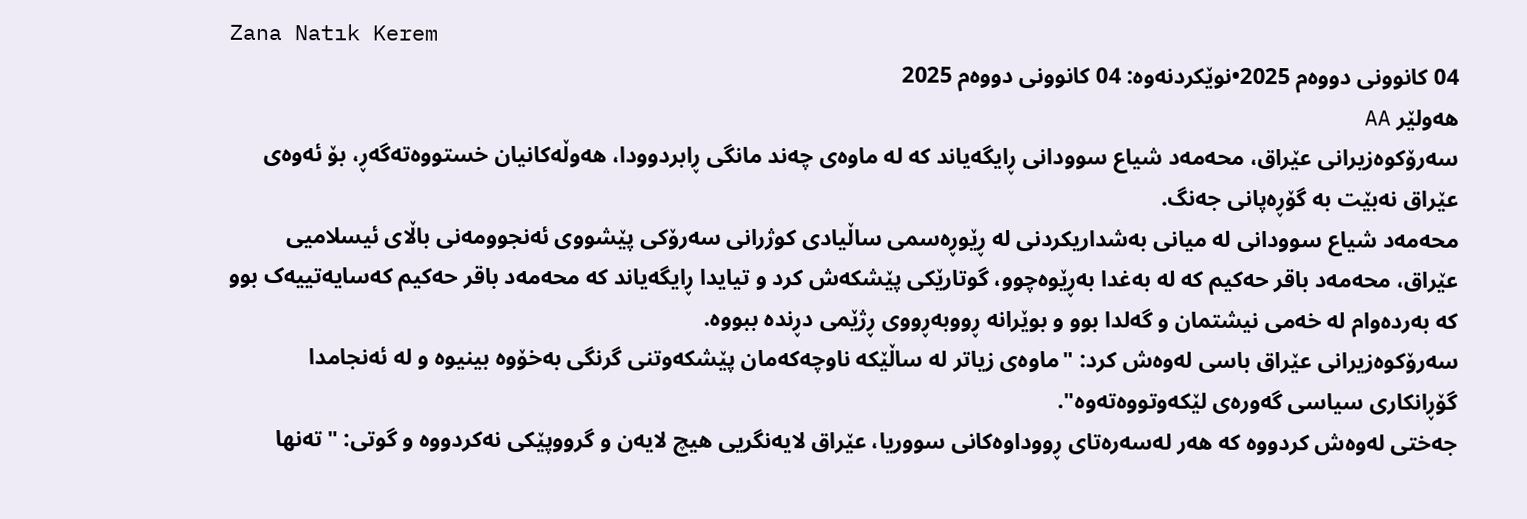Zana Natık Kerem
04 کانوونی دووەم 2025•نوێکردنەوە: 04 کانوونی دووەم 2025
ھەولێر AA
سەرۆکوەزیرانی عێراق، محەمەد شیاع سوودانی ڕایگەیاند کە لە ماوەی چەند مانگی ڕابردوودا، ھەوڵەکانیان خستووەتەگەڕ، بۆ ئەوەی عێراق نەبێت بە گۆڕەپانی جەنگ.
محەمەد شیاع سوودانی لە میانی بەشداریکردنی لە ڕێوڕەسمی ساڵیادی کوژرانی سەرۆکی پێشووی ئەنجوومەنی باڵای ئیسلامیی عێراق، محەمەد باقر حەکیم کە لە بەغدا بەڕێوەچوو، گوتارێکی پێشکەش کرد و تیایدا ڕایگەیاند کە محەمەد باقر حەکیم کەسایەتییەک بوو کە بەردەوام لە خەمی نیشتمان و گەلدا بوو و بوێرانە ڕووبەڕووی ڕژێمی دڕندە ببووە.
سەرۆکوەزیرانی عێراق باسی لەوەش کرد: "ماوەی زیاتر لە ساڵێکە ناوچەکەمان پێشکەوتنی گرنگی بەخۆوە بینیوە و لە ئەنجامدا گۆڕانکاری سیاسی گەورەی لێکەوتووەتەوە".
جەختی لەوەش کردووە کە ھەر لەسەرەتای ڕووداوەکانی سووریا، عێراق لایەنگریی ھیچ لایەن و گرووپێکی نەکردووە و گوتی: "تەنھا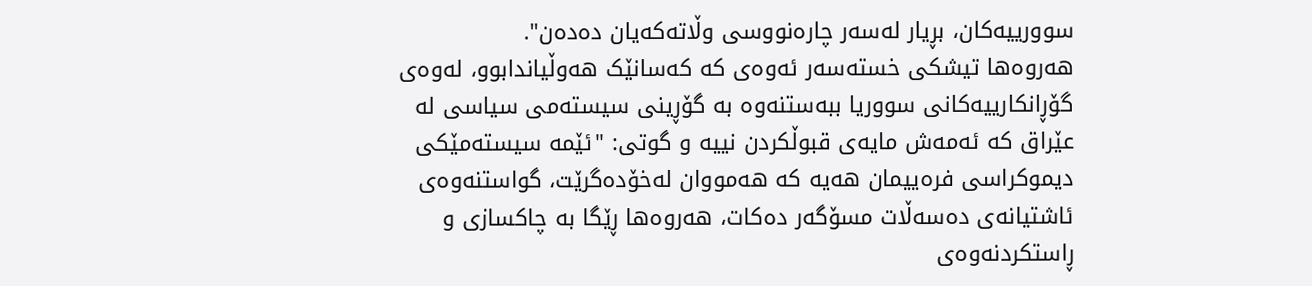سوورییەکان، بڕیار لەسەر چارەنووسی وڵاتەکەیان دەدەن".
ھەروەھا تیشکی خستەسەر ئەوەی کە کەسانێک ھەوڵیاندابوو، لەوەی گۆڕانکارییەکانی سووریا ببەستنەوە بە گۆڕینی سیستەمی سیاسی لە عێراق کە ئەمەش مایەی قبوڵکردن نییە و گوتی: "ئێمە سیستەمێکی دیموکراسی فرەییمان ھەیە کە ھەمووان لەخۆدەگرێت، گواستنەوەی ئاشتیانەی دەسەڵات مسۆگەر دەکات، ھەروەھا ڕێگا بە چاکسازی و ڕاستکردنەوەی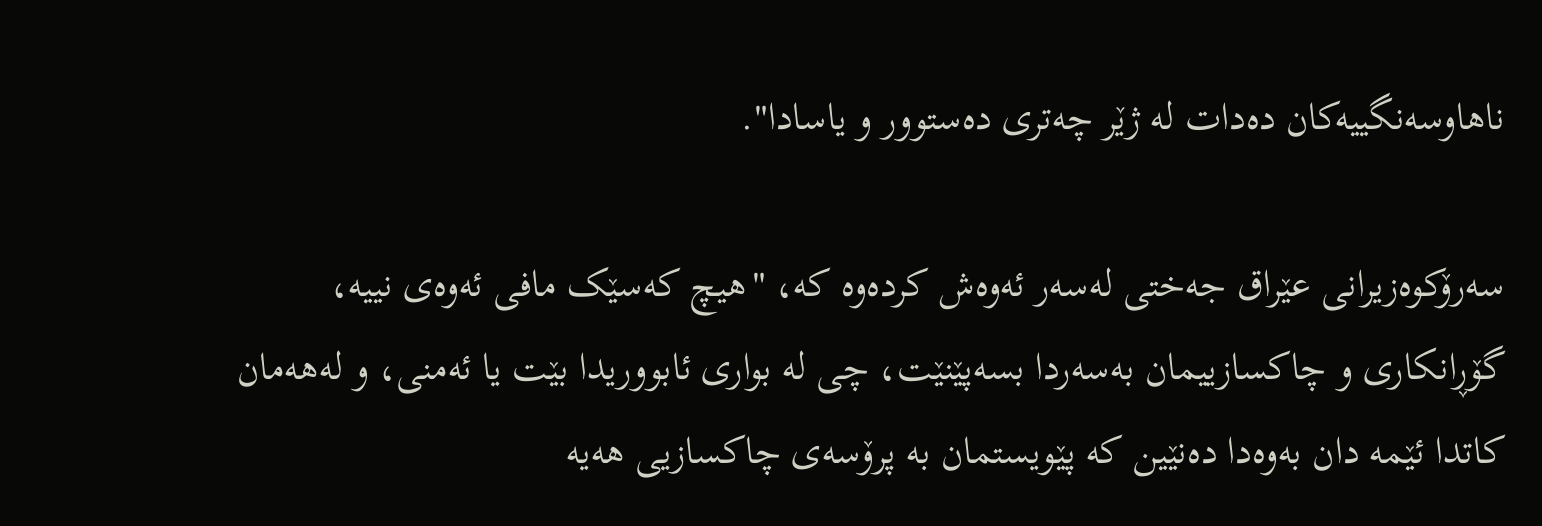ناھاوسەنگییەکان دەدات لە ژێر چەتری دەستوور و یاسادا".

سەرۆکوەزیرانی عێراق جەختی لەسەر ئەوەش کردەوە کە، "ھیچ کەسێک مافی ئەوەی نییە، گۆڕانکاری و چاکسازییمان بەسەردا بسەپێنێت، چی لە بواری ئابووریدا بێت یا ئەمنی، و لەھەمان کاتدا ئێمە دان بەوەدا دەنێین کە پێویستمان بە پرۆسەی چاکسازیی ھەیە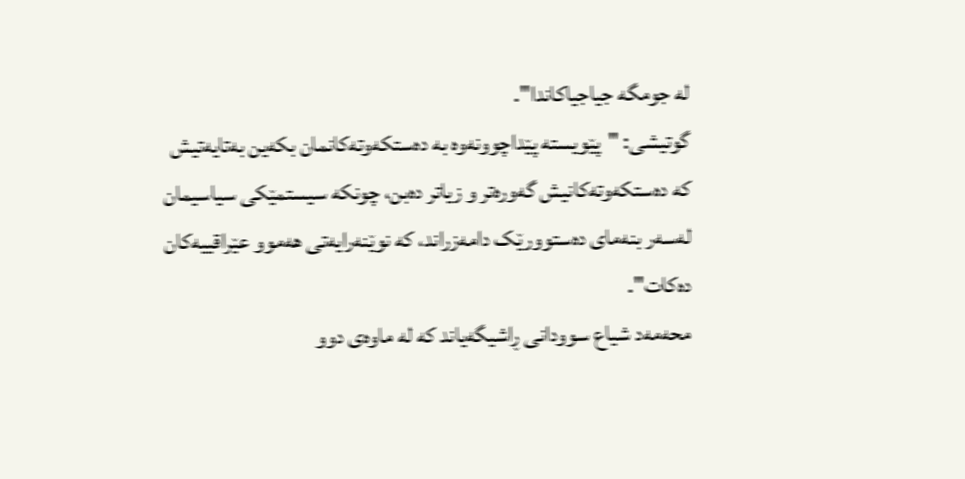لە جومگە جیاجیاکاندا".
گوتیشی: "پێویستە پێداچوونەوە بە دەستکەوتەکانمان بکەین بەتایەتیش کە دەستکەوتەکانیش گەورەتر و زیاتر دەبن، چونکە سیستمێکی سیاسیمان لەسەر بنەمای دەستوورێک دامەزراند، کە نوێنەرایەتی ھەموو عێراقییەکان دەکات".
محەمەد شیاع سوودانی ڕاشیگەیاند کە لە ماوەی دوو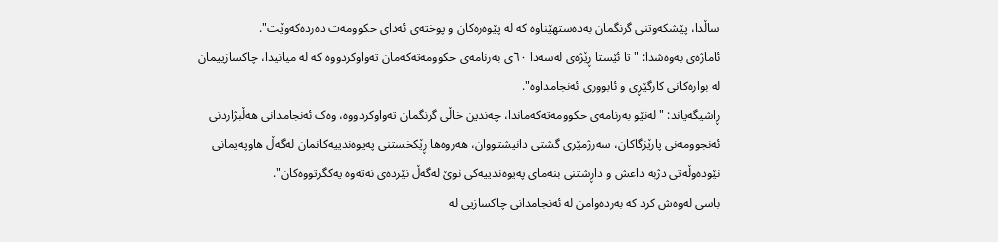ساڵدا، پێشکەوتنی گرنگمان بەدەستھێناوە کە لە پێوەرەکان و پوختەی ئەدای حکوومەت دەردەکەوێت".
ئاماژەی بەوەشدا: "تا ئێستا ڕێژەی لەسەدا ٦٠ی بەرنامەی حکوومەتەکەمان تەواوکردووە کە لە میانیدا، چاکسازییمان لە بوارەکانی کارگێڕی و ئابووری ئەنجامداوە".
ڕاشیگەیاند: "لەنێو بەرنامەی حکوومەتەکەماندا، چەندین خاڵی گرنگمان تەواوکردووە، وەک ئەنجامدانی ھەڵبژاردنی ئەنجوومەنی پارێزگاکان، سەرژمێری گشتی دانیشتووان، ھەروەھا ڕێکخستنی پەیوەندییەکانمان لەگەڵ ھاوپەیمانی نێودەوڵەتی دژبە داعش و داڕشتنی بنەمای پەیوەندییەکی نوێ لەگەڵ نێردەی نەتەوە یەکگرتووەکان".
باسی لەوەش کرد کە بەردەوامن لە ئەنجامدانی چاکسازیی لە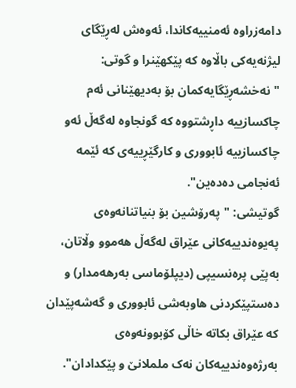دامەزراوە ئەمنییەکاندا، ئەوەش لەڕێگای لیژنەیەکی باڵاوە کە پێکھێنرا و گوتی: "نەخشەڕێگایەکمان بۆ بەدیھێنانی ئەم چاکسازییە داڕشتووە کە گونجاوە لەگەڵ ئەو چاکسازییە ئابووری و کارگێڕییەی کە ئێمە ئەنجامی دەدەین".
گوتیشی: "پەرۆشین بۆ بنیاتنانەوەی پەیوەندییەکانی عێراق لەگەڵ ھەموو وڵاتان، بەپێی پرەنسیپی (دیپلۆماسی بەرھەمدار) و دەستپێکردنی ھاوبەشی ئابووری و گەشەپێدان کە عێراق بکاتە خاڵی کۆبوونەوەی بەرژەوەندییەکان نەک ململانێ و پێکدادان".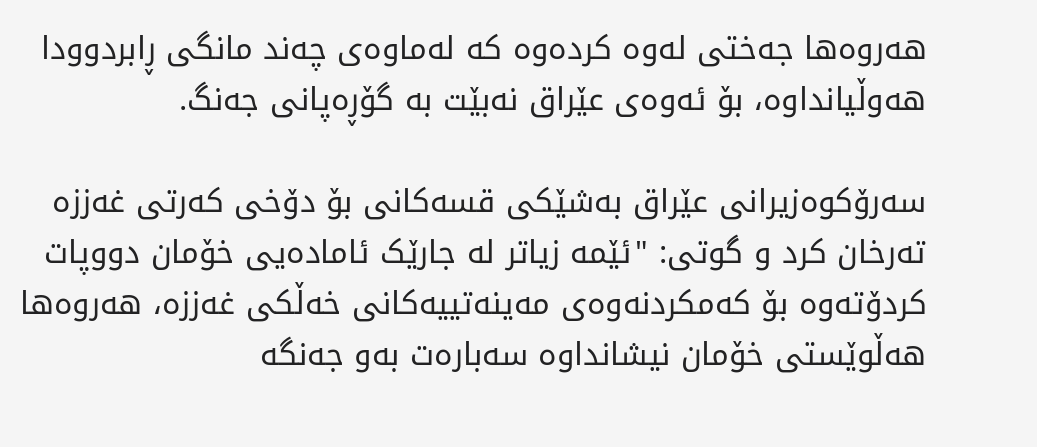ھەروەھا جەختی لەوە کردەوە کە لەماوەی چەند مانگی ڕابردوودا ھەوڵیانداوە، بۆ ئەوەی عێراق نەبێت بە گۆڕەپانی جەنگ.

سەرۆکوەزیرانی عێراق بەشێکی قسەکانی بۆ دۆخی کەرتی غەززە تەرخان کرد و گوتی: "ئێمە زیاتر لە جارێک ئامادەیی خۆمان دووپات کردۆتەوە بۆ کەمکردنەوەی مەینەتییەکانی خەڵکی غەززە، ھەروەھا ھەڵوێستی خۆمان نیشانداوە سەبارەت بەو جەنگە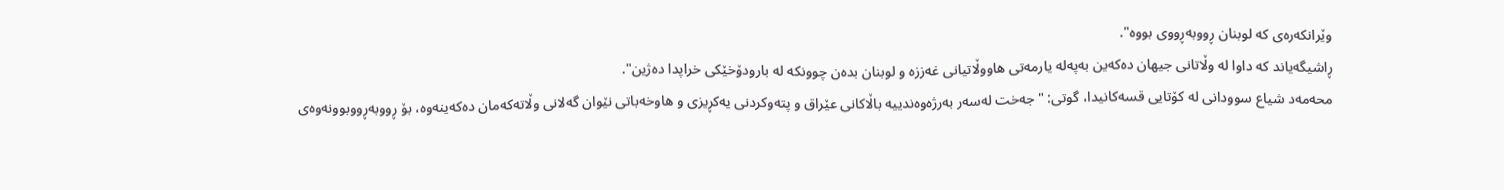وێرانکەرەی کە لوبنان ڕووبەڕووی بووە".
ڕاشیگەیاند کە داوا لە وڵاتانی جیھان دەکەین بەپەلە یارمەتی ھاووڵاتیانی غەززە و لوبنان بدەن چوونکە لە بارودۆخێکی خراپدا دەژین".
محەمەد شیاع سوودانی لە کۆتایی قسەکانیدا، گوتی: "جەخت لەسەر بەرژەوەندییە باڵاکانی عێراق و پتەوکردنی یەکڕیزی و ھاوخەباتی نێوان گەلانی وڵاتەکەمان دەکەینەوە، بۆ ڕووبەڕووبوونەوەی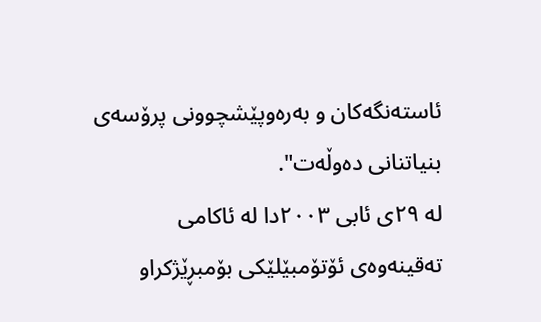ئاستەنگەکان و بەرەوپێشچوونی پرۆسەی بنیاتنانی دەوڵەت".
لە ٢٩ی ئابی ٢٠٠٣دا لە ئاکامی تەقینەوەی ئۆتۆمبێلێکی بۆمبڕێژکراو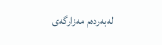لەبەردەم مەزارگەی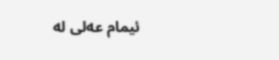ئیمام عەلی لە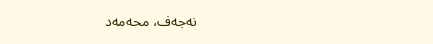نەجەف، محەمەد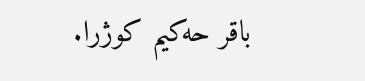باقر حەکیم کوژرا.